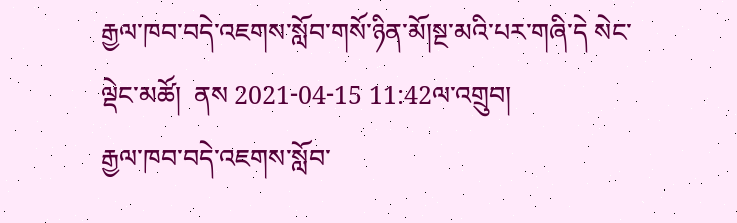རྒྱལ་ཁབ་བདེ་འཇགས་སློབ་གསོ་ཉིན་མོ།སྔ་མའི་པར་གཞི་དེ སེང་ལྡེང་མཚོ།  ནས 2021-04-15 11:42ལ་འགྲུབ།
རྒྱལ་ཁབ་བདེ་འཇགས་སློབ་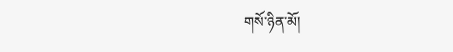གསོ་ཉིན་མོ།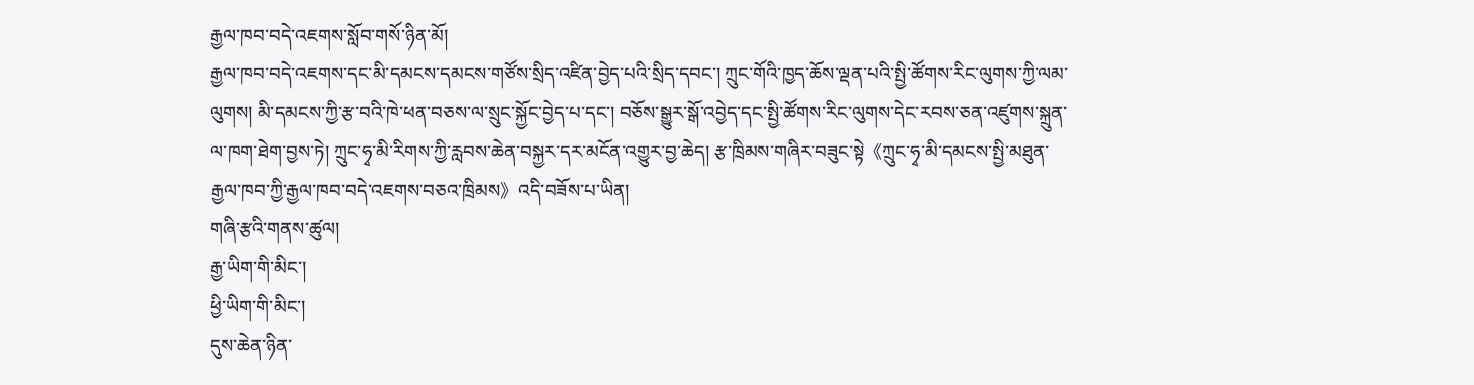རྒྱལ་ཁབ་བདེ་འཇགས་སློབ་གསོ་ཉིན་མོ།
རྒྱལ་ཁབ་བདེ་འཇགས་དང་མི་དམངས་དམངས་གཙོས་སྲིད་འཛིན་བྱེད་པའི་སྲིད་དབང་། ཀྲུང་གོའི་ཁྱད་ཆོས་ལྡན་པའི་སྤྱི་ཚོགས་རིང་ལུགས་ཀྱི་ལམ་ལུགས། མི་དམངས་ཀྱི་རྩ་བའི་ཁེ་ཕན་བཅས་ལ་སྲུང་སྐྱོང་བྱེད་པ་དང་། བཅོས་སྒྱུར་སྒོ་འབྱེད་དང་སྤྱི་ཚོགས་རིང་ལུགས་དེང་རབས་ཅན་འཛུགས་སྐྲུན་ལ་ཁག་ཐེག་བྱས་ཏེ། ཀྲུང་ཧྭ་མི་རིགས་ཀྱི་རླབས་ཆེན་བསྐྱར་དར་མངོན་འགྱུར་བྱ་ཆེད། རྩ་ཁྲིམས་གཞིར་བཟུང་སྟེ《ཀྲུང་ཧྭ་མི་དམངས་སྤྱི་མཐུན་རྒྱལ་ཁབ་ཀྱི་རྒྱལ་ཁབ་བདེ་འཇགས་བཅའ་ཁྲིམས》འདི་བཟོས་པ་ཡིན།
གཞི་རྩའི་གནས་ཚུལ།
རྒྱ་ཡིག་གི་མིང་།
ཕྱི་ཡིག་གི་མིང་།
དུས་ཆེན་ཉིན་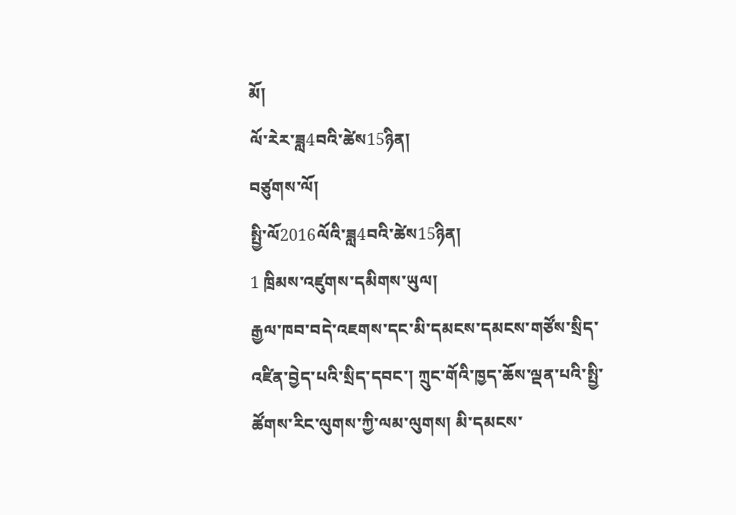མོ།
ལོ་རེར་ཟླ4བའི་ཚེས15ཉིན།
བཙུགས་ལོ།
སྤྱི་ལོ2016ལོའི་ཟླ4བའི་ཚེས15ཉིན།
1 ཁྲིམས་འཛུགས་དམིགས་ཡུལ།
རྒྱལ་ཁབ་བདེ་འཇགས་དང་མི་དམངས་དམངས་གཙོས་སྲིད་འཛིན་བྱེད་པའི་སྲིད་དབང་། ཀྲུང་གོའི་ཁྱད་ཆོས་ལྡན་པའི་སྤྱི་ཚོགས་རིང་ལུགས་ཀྱི་ལམ་ལུགས། མི་དམངས་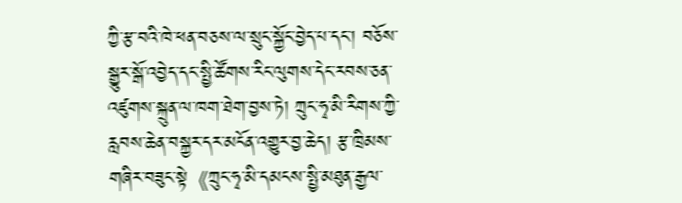ཀྱི་རྩ་བའི་ཁེ་ཕན་བཅས་ལ་སྲུང་སྐྱོང་བྱེད་པ་དང་། བཅོས་སྒྱུར་སྒོ་འབྱེད་དང་སྤྱི་ཚོགས་རིང་ལུགས་དེང་རབས་ཅན་འཛུགས་སྐྲུན་ལ་ཁག་ཐེག་བྱས་ཏེ། ཀྲུང་ཧྭ་མི་རིགས་ཀྱི་རླབས་ཆེན་བསྐྱར་དར་མངོན་འགྱུར་བྱ་ཆེད། རྩ་ཁྲིམས་གཞིར་བཟུང་སྟེ《ཀྲུང་ཧྭ་མི་དམངས་སྤྱི་མཐུན་རྒྱལ་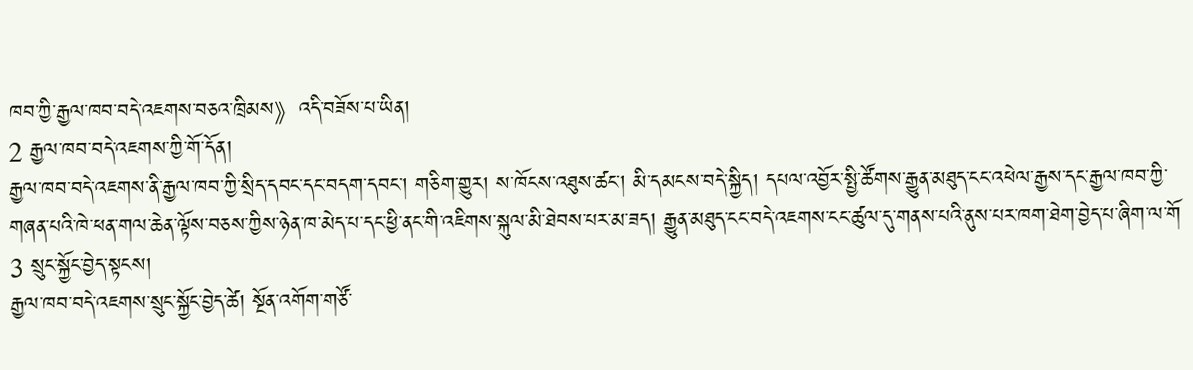ཁབ་ཀྱི་རྒྱལ་ཁབ་བདེ་འཇགས་བཅའ་ཁྲིམས》འདི་བཟོས་པ་ཡིན།
2 རྒྱལ་ཁབ་བདེ་འཇགས་ཀྱི་གོ་དོན།
རྒྱལ་ཁབ་བདེ་འཇགས་ནི་རྒྱལ་ཁབ་ཀྱི་སྲིད་དབང་དང་བདག་དབང་། གཅིག་གྱུར། ས་ཁོངས་འཐུས་ཚང་། མི་དམངས་བདེ་སྐྱིད། དཔལ་འབྱོར་སྤྱི་ཚོགས་རྒྱུན་མཐུད་ངང་འཕེལ་རྒྱས་དང་རྒྱལ་ཁབ་ཀྱི་གཞན་པའི་ཁེ་ཕན་གལ་ཆེན་ལྟོས་བཅས་ཀྱིས་ཉེན་ཁ་མེད་པ་དང་ཕྱི་ནང་གི་འཇིགས་སྐུལ་མི་ཐེབས་པར་མ་ཟད། རྒྱུན་མཐུད་ངང་བདེ་འཇགས་ངང་ཚུལ་དུ་གནས་པའི་ནུས་པར་ཁག་ཐེག་བྱེད་པ་ཞིག་ལ་གོ
3 སྲུང་སྐྱོང་བྱེད་སྟངས།
རྒྱལ་ཁབ་བདེ་འཇགས་སྲུང་སྐྱོང་བྱེད་ཚེ། སྔོན་འགོག་གཙོ་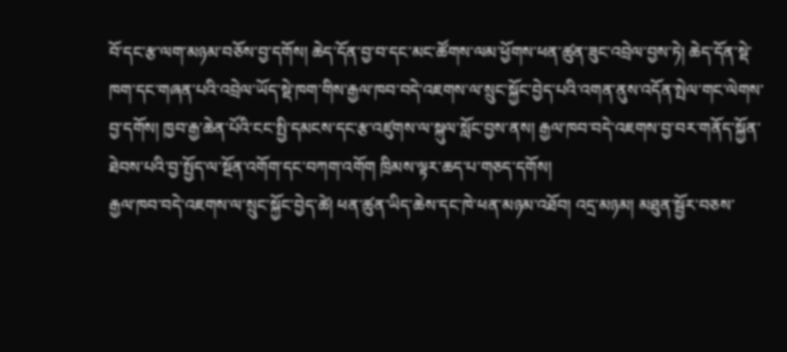བོ་དང་རྩ་ལག་མཉམ་བཅོས་བྱ་དགོས། ཆེད་དོན་བྱ་བ་དང་མང་ཚོགས་ལམ་ཕྱོགས་ཕན་ཚུན་ཟུང་འབྲེལ་བྱས་ཏེ། ཆེད་དོན་སྡེ་ཁག་དང་གཞན་པའི་འབྲེལ་ཡོད་སྡེ་ཁག་གིས་རྒྱལ་ཁབ་བདེ་འཇགས་ལ་སྲུང་སྐྱོང་བྱེད་པའི་འགན་ནུས་འདོན་སྤེལ་གང་ལེགས་བྱ་དགོས། ཁྱབ་རྒྱ་ཆེན་པོའི་ངང་སྤྱི་དམངས་དང་རྩ་འཛུགས་ལ་སྐུལ་སློང་བྱས་ནས། རྒྱལ་ཁབ་བདེ་འཇགས་བྱ་བར་གནོད་སྐྱོན་ཐེབས་པའི་བྱ་སྤྱོད་ལ་སྔོན་འགོག་དང་བཀག་འགོག ཁྲིམས་ལྟར་ཆད་པ་གཅད་དགོས།
རྒྱལ་ཁབ་བདེ་འཇགས་ལ་སྲུང་སྐྱོང་བྱེད་ཚེ། ཕན་ཚུན་ཡིད་ཆེས་དང་ཁེ་ཕན་མཉམ་འཐོབ། འདྲ་མཉམ། མཐུན་སྦྱོར་བཅས་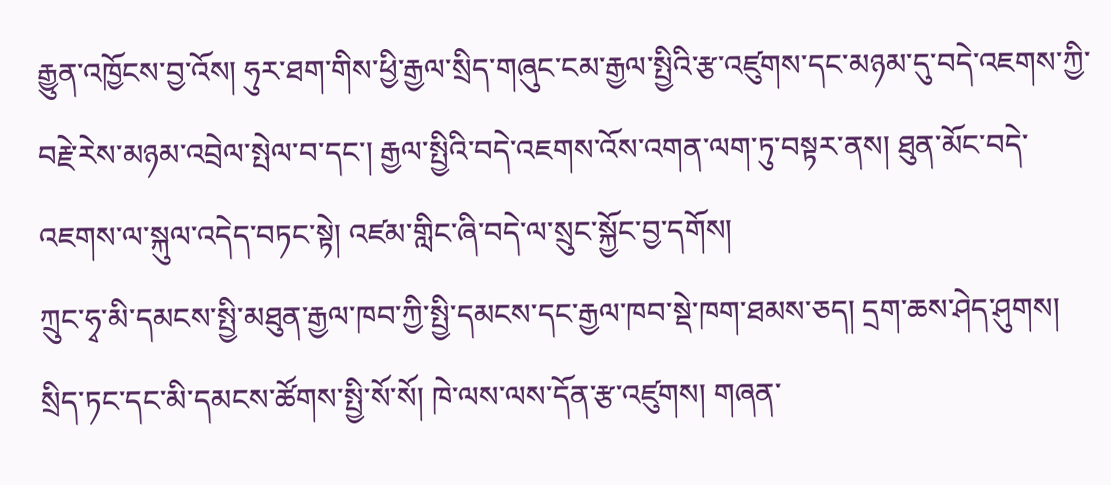རྒྱུན་འཁྱོངས་བྱ་འོས། ཧུར་ཐག་གིས་ཕྱི་རྒྱལ་སྲིད་གཞུང་ངམ་རྒྱལ་སྤྱིའི་རྩ་འཛུགས་དང་མཉམ་དུ་བདེ་འཇགས་ཀྱི་བརྗེ་རེས་མཉམ་འབྲེལ་སྤེལ་བ་དང་། རྒྱལ་སྤྱིའི་བདེ་འཇགས་འོས་འགན་ལག་ཏུ་བསྟར་ནས། ཐུན་མོང་བདེ་འཇགས་ལ་སྐུལ་འདེད་བཏང་སྟེ། འཛམ་གླིང་ཞི་བདེ་ལ་སྲུང་སྐྱོང་བྱ་དགོས།
ཀྲུང་ཧྭ་མི་དམངས་སྤྱི་མཐུན་རྒྱལ་ཁབ་ཀྱི་སྤྱི་དམངས་དང་རྒྱལ་ཁབ་སྡེ་ཁག་ཐམས་ཅད། དྲག་ཆས་ཤེད་ཤུགས། སྲིད་ཏང་དང་མི་དམངས་ཚོགས་སྤྱི་སོ་སོ། ཁེ་ལས་ལས་དོན་རྩ་འཛུགས། གཞན་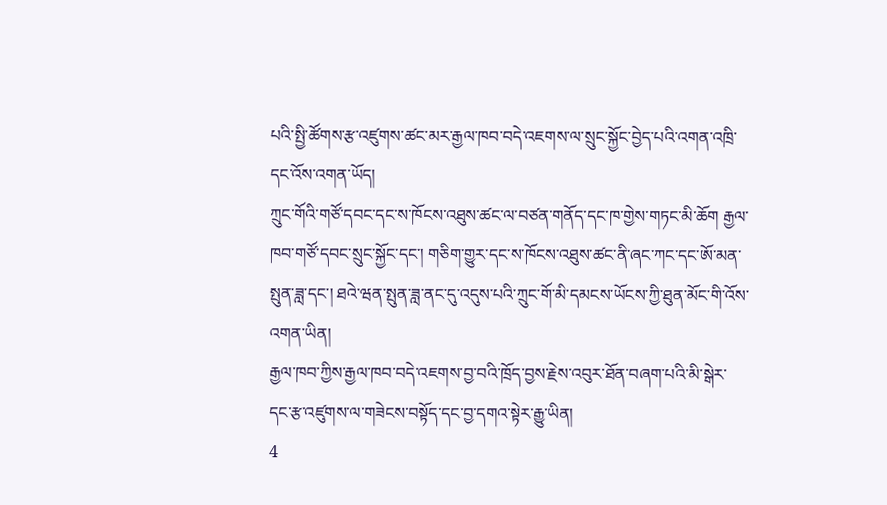པའི་སྤྱི་ཚོགས་རྩ་འཛུགས་ཚང་མར་རྒྱལ་ཁབ་བདེ་འཇགས་ལ་སྲུང་སྐྱོང་བྱེད་པའི་འགན་འཁྲི་དང་འོས་འགན་ཡོད།
ཀྲུང་གོའི་གཙོ་དབང་དང་ས་ཁོངས་འཐུས་ཚང་ལ་བཙན་གནོད་དང་ཁ་གྱེས་གཏང་མི་ཆོག རྒྱལ་ཁབ་གཙོ་དབང་སྲུང་སྐྱོང་དང་། གཅིག་གྱུར་དང་ས་ཁོངས་འཐུས་ཚང་ནི་ཞང་ཀང་དང་ཨོ་མན་སྤུན་ཟླ་དང་། ཐའེ་ཝན་སྤུན་ཟླ་ནང་དུ་འདུས་པའི་ཀྲུང་གོ་མི་དམངས་ཡོངས་ཀྱི་ཐུན་མོང་གི་འོས་འགན་ཡིན།
རྒྱལ་ཁབ་ཀྱིས་རྒྱལ་ཁབ་བདེ་འཇགས་བྱ་བའི་ཁྲོད་བྱས་རྗེས་འབུར་ཐོན་བཞག་པའི་མི་སྒེར་དང་རྩ་འཛུགས་ལ་གཟེངས་བསྟོད་དང་བྱ་དགའ་སྟེར་རྒྱུ་ཡིན།
4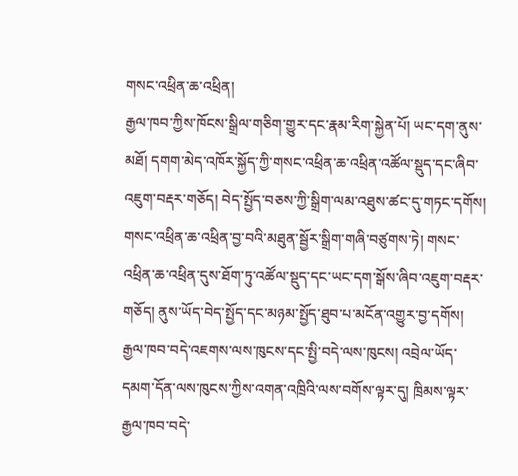གསང་འཕྲིན་ཆ་འཕྲིན།
རྒྱལ་ཁབ་ཀྱིས་ཁོངས་སྒྲིལ་གཅིག་གྱུར་དང་རྣམ་རིག་སྐྱེན་པོ། ཡང་དག་ནུས་མཐོ། དགག་མེད་འཁོར་སྐྱོད་ཀྱི་གསང་འཕྲིན་ཆ་འཕྲིན་འཚོལ་སྡུད་དང་ཞིབ་འཇུག་བརྡར་གཅོད། བེད་སྤྱོད་བཅས་ཀྱི་སྒྲིག་ལམ་འཐུས་ཚང་དུ་གཏང་དགོས། གསང་འཕྲིན་ཆ་འཕྲིན་བྱ་བའི་མཐུན་སྦྱོར་སྒྲིག་གཞི་བཙུགས་ཏེ། གསང་འཕྲིན་ཆ་འཕྲིན་དུས་ཐོག་ཏུ་འཚོལ་སྡུད་དང་ཡང་དག་སྒོས་ཞིབ་འཇུག་བརྡར་གཅོད། ནུས་ཡོད་བེད་སྤྱོད་དང་མཉམ་སྤྱོད་ཐུབ་པ་མངོན་འགྱུར་བྱ་དགོས། རྒྱལ་ཁབ་བདེ་འཇགས་ལས་ཁུངས་དང་སྤྱི་བདེ་ལས་ཁུངས། འབྲེལ་ཡོད་དམག་དོན་ལས་ཁུངས་ཀྱིས་འགན་འཁྲིའི་ལས་བགོས་ལྟར་དུ། ཁྲིམས་ལྟར་རྒྱལ་ཁབ་བདེ་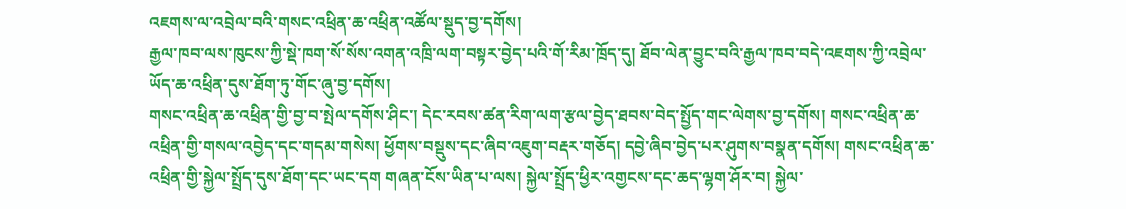འཇགས་ལ་འབྲེལ་བའི་གསང་འཕྲིན་ཆ་འཕྲིན་འཚོལ་སྡུད་བྱ་དགོས།
རྒྱལ་ཁབ་ལས་ཁུངས་ཀྱི་སྡེ་ཁག་སོ་སོས་འགན་འཁྲི་ལག་བསྟར་བྱེད་པའི་གོ་རིམ་ཁྲོད་དུ། ཐོབ་ལེན་བྱུང་བའི་རྒྱལ་ཁབ་བདེ་འཇགས་ཀྱི་འབྲེལ་ཡོད་ཆ་འཕྲིན་དུས་ཐོག་ཏུ་གོང་ཞུ་བྱ་དགོས།
གསང་འཕྲིན་ཆ་འཕྲིན་གྱི་བྱ་བ་སྤེལ་དགོས་ཤིང་། དེང་རབས་ཚན་རིག་ལག་རྩལ་བྱེད་ཐབས་བེད་སྤྱོད་གང་ལེགས་བྱ་དགོས། གསང་འཕྲིན་ཆ་འཕྲིན་གྱི་གསལ་འབྱེད་དང་གདམ་གསེས། ཕྱོགས་བསྡུས་དང་ཞིབ་འཇུག་བརྡར་གཅོད། དབྱེ་ཞིབ་བྱེད་པར་ཤུགས་བསྣན་དགོས། གསང་འཕྲིན་ཆ་འཕྲིན་གྱི་སྐྱེལ་སྤྲོད་དུས་ཐོག་དང་ཡང་དག གཞན་ངོས་ཡིན་པ་ལས། སྐྱེལ་སྤྲོད་ཕྱིར་འགྱངས་དང་ཆད་ལྷག་ཤོར་བ། སྐྱེལ་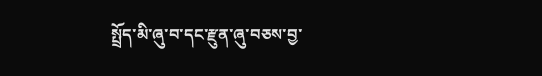སྤྲོད་མི་ཞུ་བ་དང་རྫུན་ཞུ་བཅས་བྱ་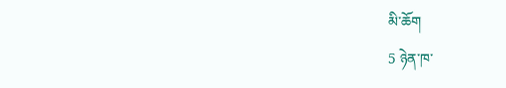མི་ཆོག
5 ཉེན་ཁ་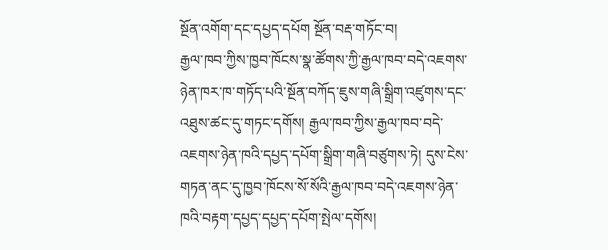སྔོན་འགོག་དང་དཔྱད་དཔོག སྔོན་བརྡ་གཏོང་བ།
རྒྱལ་ཁབ་ཀྱིས་ཁྱབ་ཁོངས་སྣ་ཚོགས་ཀྱི་རྒྱལ་ཁབ་བདེ་འཇགས་ཉེན་ཁར་ཁ་གཏོད་པའི་སྔོན་བཀོད་ཇུས་གཞི་སྒྲིག་འཛུགས་དང་འཐུས་ཚང་དུ་གཏང་དགོས། རྒྱལ་ཁབ་ཀྱིས་རྒྱལ་ཁབ་བདེ་འཇགས་ཉེན་ཁའི་དཔྱད་དཔོག་སྒྲིག་གཞི་བཙུགས་ཏེ། དུས་ངེས་གཏན་ནང་དུ་ཁྱབ་ཁོངས་སོ་སོའི་རྒྱལ་ཁབ་བདེ་འཇགས་ཉེན་ཁའི་བརྟག་དཔྱད་དཔྱད་དཔོག་སྤེལ་དགོས།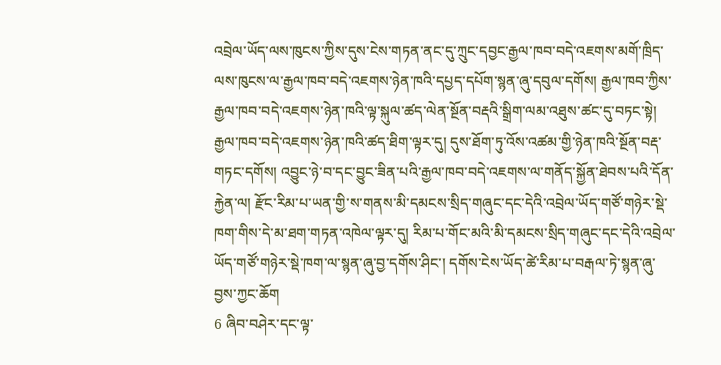འབྲེལ་ཡོད་ལས་ཁུངས་ཀྱིས་དུས་ངེས་གཏན་ནང་དུ་ཀྲུང་དབྱང་རྒྱལ་ཁབ་བདེ་འཇགས་མགོ་ཁྲིད་ལས་ཁུངས་ལ་རྒྱལ་ཁབ་བདེ་འཇགས་ཉེན་ཁའི་དཔྱད་དཔོག་སྙན་ཞུ་དབུལ་དགོས། རྒྱལ་ཁབ་ཀྱིས་རྒྱལ་ཁབ་བདེ་འཇགས་ཉེན་ཁའི་ལྟ་སྐུལ་ཚད་ལེན་སྔོན་བརྡའི་སྒྲིག་ལམ་འཐུས་ཚང་དུ་བཏང་སྟེ། རྒྱལ་ཁབ་བདེ་འཇགས་ཉེན་ཁའི་ཚད་ཐིག་ལྟར་དུ། དུས་ཐོག་ཏུ་འོས་འཚམ་གྱི་ཉེན་ཁའི་སྔོན་བརྡ་གཏང་དགོས། འབྱུང་ཉེ་བ་དང་བྱུང་ཟིན་པའི་རྒྱལ་ཁབ་བདེ་འཇགས་ལ་གནོད་སྐྱོན་ཐེབས་པའི་དོན་རྐྱེན་ལ། རྫོང་རིམ་པ་ཡན་གྱི་ས་གནས་མི་དམངས་སྲིད་གཞུང་དང་དེའི་འབྲེལ་ཡོད་གཙོ་གཉེར་སྡེ་ཁག་གིས་དེ་མ་ཐག་གཏན་འཁེལ་ལྟར་དུ། རིམ་པ་གོང་མའི་མི་དམངས་སྲིད་གཞུང་དང་དེའི་འབྲེལ་ཡོད་གཙོ་གཉེར་སྡེ་ཁག་ལ་སྙན་ཞུ་བྱ་དགོས་ཤིང་། དགོས་ངེས་ཡོད་ཚེ་རིམ་པ་བརྒལ་ཏེ་སྙན་ཞུ་བྱས་ཀྱང་ཆོག
6 ཞིབ་བཤེར་དང་ལྟ་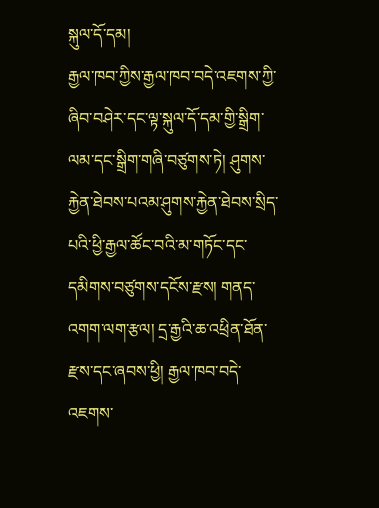སྐུལ་དོ་དམ།
རྒྱལ་ཁབ་ཀྱིས་རྒྱལ་ཁབ་བདེ་འཇགས་ཀྱི་ཞིབ་བཤེར་དང་ལྟ་སྐུལ་དོ་དམ་གྱི་སྒྲིག་ལམ་དང་སྒྲིག་གཞི་བཙུགས་ཏེ། ཤུགས་རྐྱེན་ཐེབས་པའམ་ཤུགས་རྐྱེན་ཐེབས་སྲིད་པའི་ཕྱི་རྒྱལ་ཚོང་བའི་མ་གཏོང་དང་དམིགས་བཙུགས་དངོས་རྫས། གནད་འགག་ལག་རྩལ། དྲ་རྒྱའི་ཆ་འཕྲིན་ཐོན་རྫས་དང་ཞབས་ཕྱི། རྒྱལ་ཁབ་བདེ་འཇགས་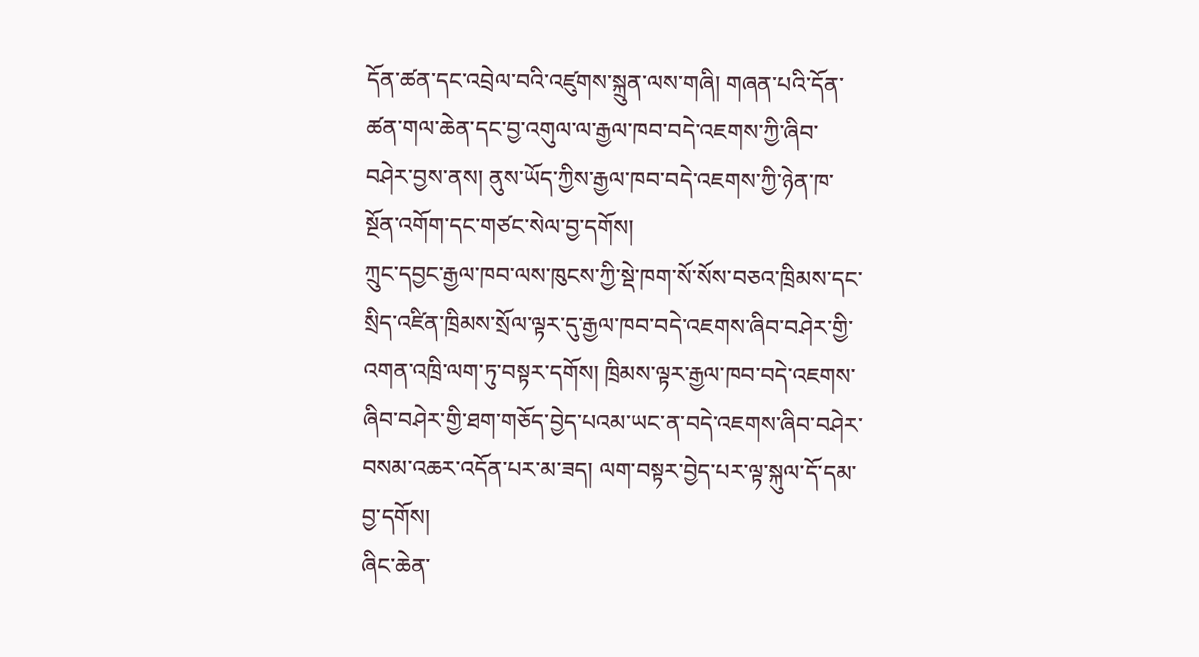དོན་ཚན་དང་འབྲེལ་བའི་འཛུགས་སྐྲུན་ལས་གཞི། གཞན་པའི་དོན་ཚན་གལ་ཆེན་དང་བྱ་འགུལ་ལ་རྒྱལ་ཁབ་བདེ་འཇགས་ཀྱི་ཞིབ་བཤེར་བྱས་ནས། ནུས་ཡོད་ཀྱིས་རྒྱལ་ཁབ་བདེ་འཇགས་ཀྱི་ཉེན་ཁ་སྔོན་འགོག་དང་གཙང་སེལ་བྱ་དགོས།
ཀྲུང་དབྱང་རྒྱལ་ཁབ་ལས་ཁུངས་ཀྱི་སྡེ་ཁག་སོ་སོས་བཅའ་ཁྲིམས་དང་སྲིད་འཛིན་ཁྲིམས་སྲོལ་ལྟར་དུ་རྒྱལ་ཁབ་བདེ་འཇགས་ཞིབ་བཤེར་གྱི་འགན་འཁྲི་ལག་ཏུ་བསྟར་དགོས། ཁྲིམས་ལྟར་རྒྱལ་ཁབ་བདེ་འཇགས་ཞིབ་བཤེར་གྱི་ཐག་གཅོད་བྱེད་པའམ་ཡང་ན་བདེ་འཇགས་ཞིབ་བཤེར་བསམ་འཆར་འདོན་པར་མ་ཟད། ལག་བསྟར་བྱེད་པར་ལྟ་སྐུལ་དོ་དམ་བྱ་དགོས།
ཞིང་ཆེན་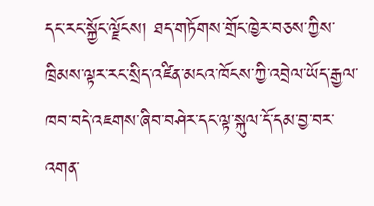དང་རང་སྐྱོང་ལྗོངས། ཐད་གཏོགས་གྲོང་ཁྱེར་བཅས་ཀྱིས་ཁྲིམས་ལྟར་རང་སྲིད་འཛིན་མངའ་ཁོངས་ཀྱི་འབྲེལ་ཡོད་རྒྱལ་ཁབ་བདེ་འཇགས་ཞིབ་བཤེར་དང་ལྟ་སྐུལ་དོ་དམ་བྱ་བར་འགན་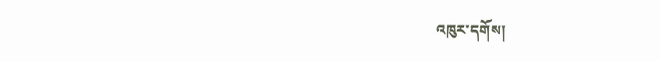འཁུར་དགོས།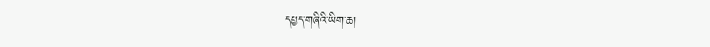དཔྱད་གཞིའི་ཡིག་ཆ།